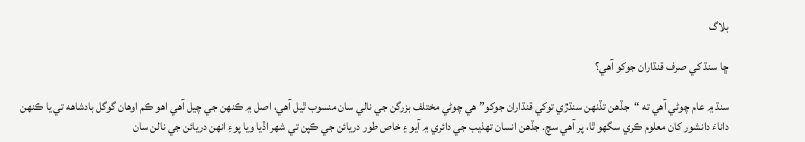بلاگ

ڇا سنڌ کي صرف قنڌاران جوکو آهي؟

سنڌ ۾ عام چوڻي آهي ته “جڏهن تڏنهن سنڌڙي توکي قنڌاران جوکو” هي چوڻي مختلف بزرگن جي نالي سان منسوب ٿيل آهي، اصل ۾ ڪنهن جي چيل آهي اهو ڪم اوهان گوگل بادشاهه تي يا ڪنهن داناءَ دانشور کان معلوم ڪري سگهو ٿا، پر آهي سچ. جڏهن انسان تهذيب جي دائري ۾ آيو ۽ خاص طور دريائن جي ڪپن تي شهر اڏيا ويا پوءِ انهن دريائن جي نالن سان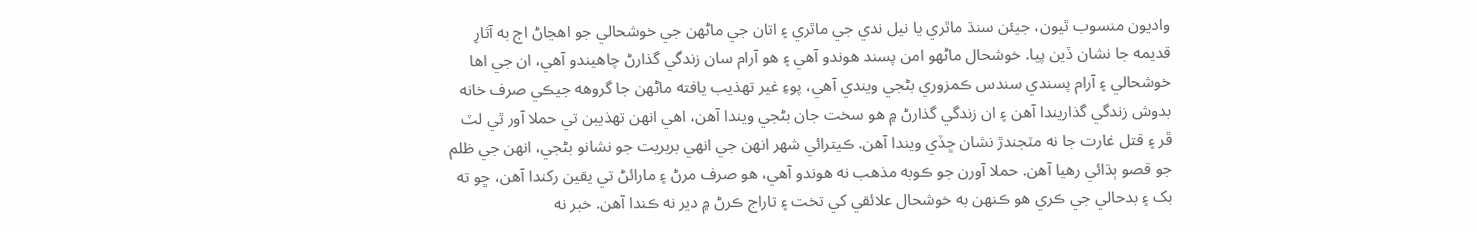واديون منسوب ٿيون، جيئن سنڌ ماٿري يا نيل ندي جي ماٿري ۽ اتان جي ماڻهن جي خوشحالي جو اهڃاڻ اڄ به آثارِ قديمه جا نشان ڏين پيا. خوشحال ماڻهو امن پسند هوندو آهي ۽ هو آرام سان زندگي گذارڻ چاهيندو آهي، ان جي اها خوشحالي ۽ آرام پسندي سندس ڪمزوري بڻجي ويندي آهي، پوءِ غير تهذيب يافته ماڻهن جا گروهه جيڪي صرف خانه بدوش زندگي گذاريندا آهن ۽ ان زندگي گذارڻ ۾ هو سخت جان بڻجي ويندا آهن، اهي انهن تهذيبن تي حملا آور ٿي لٽ ڦر ۽ قتل غارت جا نه مٽجندڙ نشان ڇڏي ويندا آهن. ڪيترائي شهر انهن جي انهي بربريت جو نشانو بڻجي، انهن جي ظلم جو قصو ٻڌائي رهيا آهن. حملا آورن جو ڪوبه مذهب نه هوندو آهي، هو صرف مرڻ ۽ مارائڻ تي يقين رکندا آهن، ڇو ته بک ۽ بدحالي جي ڪري هو ڪنهن به خوشحال علائقي کي تخت ۽ تاراج ڪرڻ ۾ دير نه ڪندا آهن. خبر نه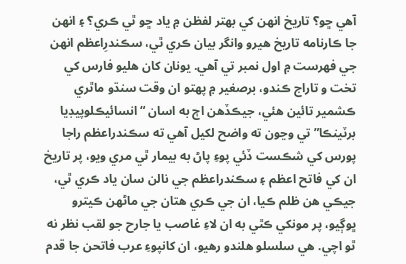آهي ڇو؟ تاريخ انهن کي بهتر لفظن ۾ ياد ڇو ٿي ڪري؟ ۽ انهن جا ڪارنامه تاريخ هيرو وانگر بيان ڪري ٿي، سڪندرِاعظم انهن جي فهرست ۾ اول نمبر تي آهي. يونان کان هليو فارس کي تخت و تاراج ڪندو، برصغير ۾ پهتو ان وقت سنڌو ماٿري ڪشمير تائين هئي، جيڪڏهن اڄ به اسان “انسائيڪلوپيڊيا برٽينڪا” تي وڃون ته واضح لکيل آهي ته سڪندراعظم راجا پورس کي شڪست ڏئي پوءِ پاڻ به بيمار ٿي مري ويو، پر تاريخ ان کي فاتح اعظم ۽ سڪندراعظم جي نالن سان ياد ڪري ٿي، جيڪي هن ظلم ڪيا، ان جي ڪري هتان جي ماڻهن ڪيترو ڀوڳيو، پر مونکي ڪٿي به ان لاءِ غاصب يا جارح جو لقب نظر نه ٿو اچي. هي سلسلو هلندو رهيو، ان کانپوءِ عرب فاتحن جا قدم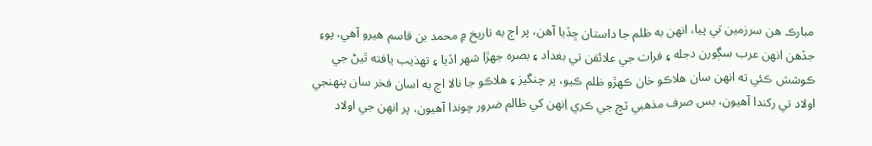مبارڪ هن سرزمين تي پيا، انهن به ظلم جا داستان ڇڏيا آهن، پر اڄ به تاريخ ۾ محمد بن قاسم هيرو آهي، پوءِ جڏهن انهن عرب سڳورن دجله ۽ فرات جي علائقن تي بغداد ۽ بصره جهڙا شهر اڏيا ۽ تهذيب يافته ٿيڻ جي ڪوشش ڪئي ته انهن سان هلاڪو خان ڪهڙو ظلم ڪيو، پر چنگيز ۽ هلاڪو جا نالا اڄ به اسان فخر سان پنهنجي اولاد تي رکندا آهيون، بس صرف مذهبي ٽچ جي ڪري اِنهن کي ظالم ضرور چوندا آهيون، پر انهن جي اولاد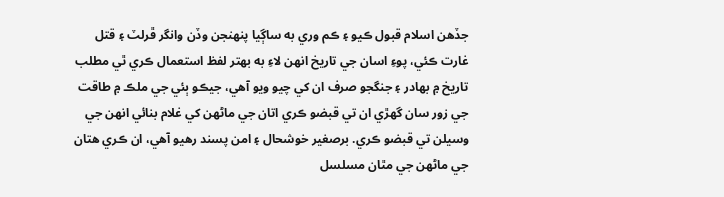جڏهن اسلام قبول ڪيو ۽ ڪم وري به ساڳيا پنهنجن وڏن وانگر ڦرلٽ ۽ قتل غارت ڪئي، پوءِ اسان جي تاريخ انهن لاءِ به بهتر لفظ استعمال ڪري ٿي مطلب تاريخ ۾ بهادر ۽ جنگجو صرف ان کي چيو ويو آهي، جيڪو ٻئي جي ملڪ ۾ طاقت جي زور سان گهڙي ان تي قبضو ڪري اتان جي ماڻهن کي غلام بنائي انهن جي وسيلن تي قبضو ڪري. برصغير خوشحال ۽ امن پسند رهيو آهي، ان ڪري هتان جي ماڻهن جي مٿان مسلسل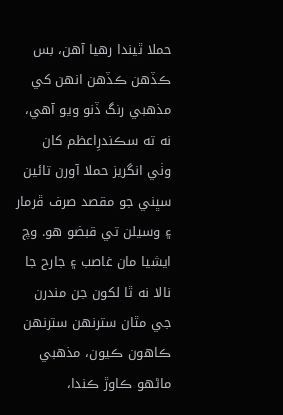حملا ٿيندا رهيا آهن، بس ڪڏهن ڪڏهن انهن کي مذهبي رنگ ڏنو ويو آهي، نه ته سڪندرِاعظم کان وٺي انگريز حملا آورن تائين سڀني جو مقصد صرف ڦرمار ۽ وسيلن تي قبضو هو. وچ ايشيا مان غاصب ۽ جارح جا نالا نه ٿا لکون جن مندرن جي مٿان سترنهن سترنهن ڪاهون ڪيون، مذهبي ماڻهو ڪاوڙ ڪندا،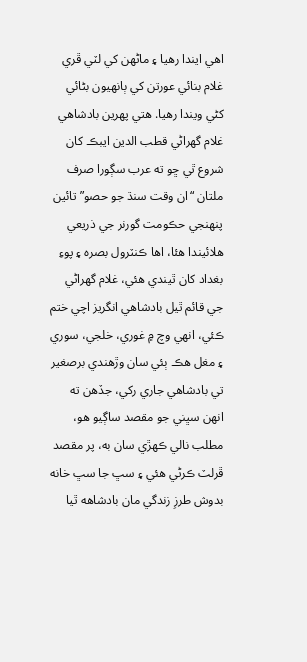اهي ايندا رهيا ۽ ماڻهن کي لٽي ڦري غلام بنائي عورتن کي ٻانهيون بڻائي کڻي ويندا رهيا. هتي پهرين بادشاهي غلام گهراڻي قطب الدين ايبڪ کان شروع ٿي ڇو ته عرب سڳورا صرف ملتان “ان وقت سنڌ جو حصو” تائين پنهنجي حڪومت گورنر جي ذريعي هلائيندا هئا، اها ڪنٽرول بصره ۽ پوءِ بغداد کان ٿيندي هئي، غلام گهراڻي جي قائم ٿيل بادشاهي انگريز اچي ختم ڪئي، انهي وچ ۾ غوري، خلجي، سوري ۽ مغل هڪ ٻئي سان وڙهندي برصغير تي بادشاهي جاري رکي، جڏهن ته انهن سڀني جو مقصد ساڳيو هو، مطلب نالي ڪهڙي سان به، پر مقصد ڦرلٽ ڪرڻي هئي ۽ سڀ جا سڀ خانه بدوش طرزِ زندگي مان بادشاهه ٿيا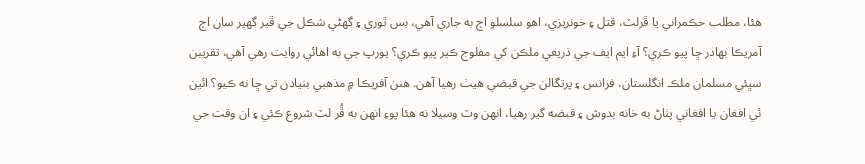هئا، مطلب حڪمراني يا ڦرلٽ، قتل ۽ خونريزي، اهو سلسلو اڄ به جاري آهي، بس ٿوري ۽ گهڻي شڪل جي ڦير گهير سان اڄ آمريڪا بهادر ڇا پيو ڪري؟ آءِ ايم ايف جي ذريعي ملڪن کي مفلوج ڪير پيو ڪري؟ يورپ جي به اهائي روايت رهي آهي، تقريبن سڀئي مسلمان ملڪ انگلستان، فرانس ۽ پرتگالن جي قبضي هيٺ رهيا آهن. هنن آفريڪا ۾ مذهبي بنيادن تي ڇا نه ڪيو؟ ائين ئي افغان يا افغاني پٺاڻ به خانه بدوش ۽ قبضه گير رهيا، انهن وٽ وسيلا نه هئا پوءِ انهن به ڦُر لٽ شروع ڪئي ۽ ان وقت جي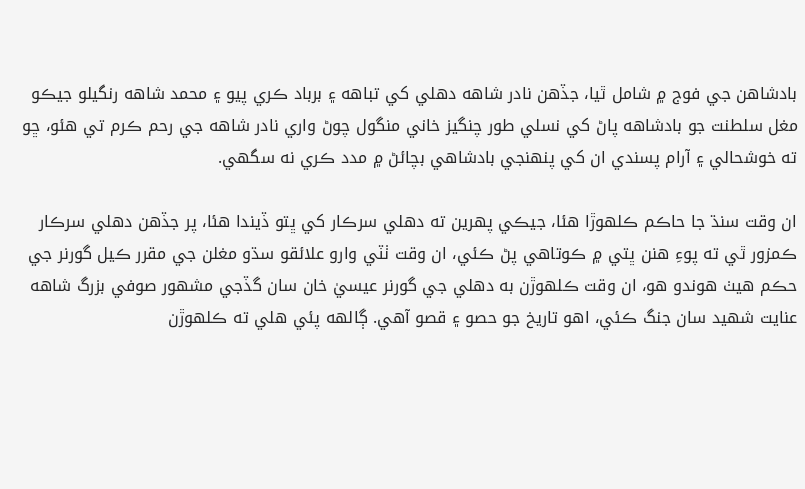بادشاهن جي فوج ۾ شامل ٿيا، جڏهن نادر شاهه دهلي کي تباهه ۽ برباد ڪري پيو ۽ محمد شاهه رنگيلو جيڪو مغل سلطنت جو بادشاهه پاڻ کي نسلي طور چنگيز خاني منگول چوڻ واري نادر شاهه جي رحم ڪرم تي هئو، ڇو ته خوشحالي ۽ آرام پسندي ان کي پنهنجي بادشاهي بچائڻ ۾ مدد ڪري نه سگهي.

ان وقت سنڌ جا حاڪم ڪلهوڙا هئا، جيڪي پهرين ته دهلي سرڪار کي ڀتو ڏيندا هئا، پر جڏهن دهلي سرڪار ڪمزور ٿي ته پوءِ هنن ڀتي ۾ ڪوتاهي پڻ ڪئي، ان وقت ٺٽي وارو علائقو سڌو مغلن جي مقرر ڪيل گورنر جي حڪم هيٺ هوندو هو، ان وقت ڪلهوڙن به دهلي جي گورنر عيسيٰ خان سان گڏجي مشهور صوفي بزرگ شاهه عنايت شهيد سان جنگ ڪئي، اهو تاريخ جو حصو ۽ قصو آهي. ڳالهه پئي هلي ته ڪلهوڙن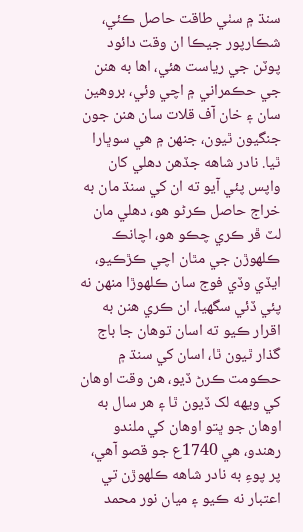سنڌ ۾ سٺي طاقت حاصل ڪئي، شڪارپور جيڪا ان وقت دائود پوٽن جي رياست هئي، اها به هنن جي حڪمراني ۾ اچي وئي، بروهين سان ۽ خان آف قلات سان هنن جون جنگيون ٿيون، جنهن ۾ هي سوڀارا ٿيا. نادر شاهه جڏهن دهلي کان واپس پئي آيو ته ان کي سنڌ مان به خراج حاصل ڪرڻو هو، دهلي مان لٽ ڦر ڪري چڪو هو، اچانڪ ڪلهوڙن جي مٿان اچي ڪڙڪيو، ايڏي وڏي فوج سان ڪلهوڙا منهن نه پئي ڏئي سگهيا، ان ڪري هنن به اقرار ڪيو ته اسان توهان جا باج گذار ٿيون ٿا، اسان کي سنڌ ۾ حڪومت ڪرڻ ڏيو، هن وقت اوهان کي ويهه لک ڏيون ٿا ۽ هر سال به اوهان جو ڀتو اوهان کي ملندو رهندو، هي 1740ع جو قصو آهي، پر پوءِ به نادر شاهه ڪلهوڙن تي اعتبار نه ڪيو ۽ ميان نور محمد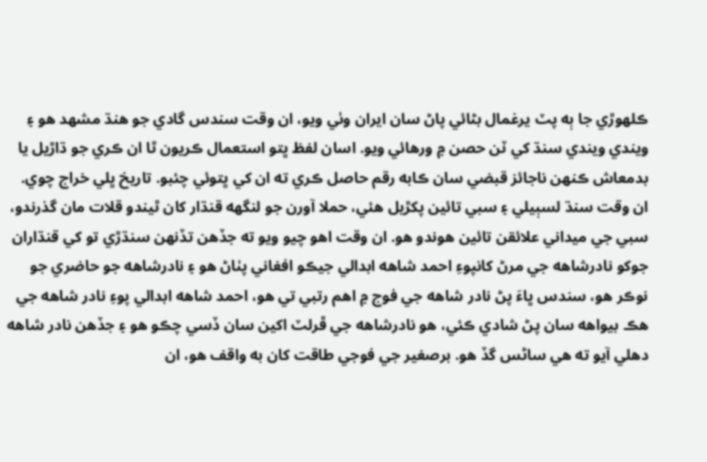ڪلهوڙي جا ٻه پٽ يرغمال بڻائي پاڻ سان ايران وٺي ويو، ان وقت سندس گادي جو هنڌ مشهد هو ۽ ويندي ويندي سنڌ کي ٽن حصن ۾ ورهائي ويو. اسان لفظ ڀتو استعمال ڪريون ٿا ان ڪري جو ڌاڙيل يا بدمعاش ڪنهن ناجائز قبضي سان ڪابه رقم حاصل ڪري ته ان کي ڀتوئي چئبو. تاريخ ڀلي خراج چوي. ان وقت سنڌ لسٻيلي ۽ سبي تائين پکڙيل هئي، حملا آورن جو لنگهه قنڌار کان ٿيندو قلات مان گذرندو، سبي جي ميداني علائقن تائين هوندو هو. ان وقت اهو چيو ويو ته جڏهن تڏنهن سنڌڙي تو کي قنڌاران جوکو نادرشاهه جي مرڻ کانپوءِ احمد شاهه ابدالي جيڪو افغاني پٺاڻ هو ۽ نادرشاهه جو حاضري جو نوڪر هو، سندس ڀاءَ پڻ نادر شاهه جي فوج ۾ اهم رتبي تي هو، احمد شاهه ابدالي پوءِ نادر شاهه جي هڪ بيواهه سان پڻ شادي ڪئي، هو نادرشاهه جي ڦرلٽ اکين سان ڏسي چڪو هو ۽ جڏهن نادر شاهه دهلي آيو ته هي ساڻس گڏ هو. برصغير جي فوجي طاقت کان به واقف هو، ان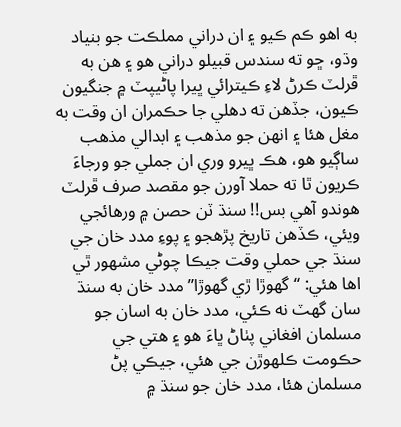به اهو ڪم ڪيو ۽ ان دراني مملڪت جو بنياد وڌو، ڇو ته سندس قبيلو دراني هو ۽ هن به ڦرلٽ ڪرڻ لاءِ ڪيترائي ڀيرا پاڻيپٽ ۾ جنگيون ڪيون، جڏهن ته دهلي جا حڪمران ان وقت به مغل هئا ۽ انهن جو مذهب ۽ ابدالي مذهب ساڳيو هو، هڪ ڀيرو وري ان جملي جو ورجاءَ ڪريون ٿا ته حملا آورن جو مقصد صرف ڦرلٽ هوندو آهي بس!! سنڌ ٽن حصن ۾ ورهائجي ويئي، ڪڏهن تاريخ پڙهجو ۽ پوءِ مدد خان جي سنڌ جي حملي وقت جيڪا چوڻي مشهور ٿي اها هئي: “گهوڙا ڙي گهوڙا” مدد خان به سنڌ سان گهٽ نه ڪئي، مدد خان به اسان جو مسلمان افغاني پٺاڻ ڀاءَ هو ۽ هتي جي حڪومت ڪلهوڙن جي هئي، جيڪي پڻ مسلمان هئا، مدد خان جو سنڌ ۾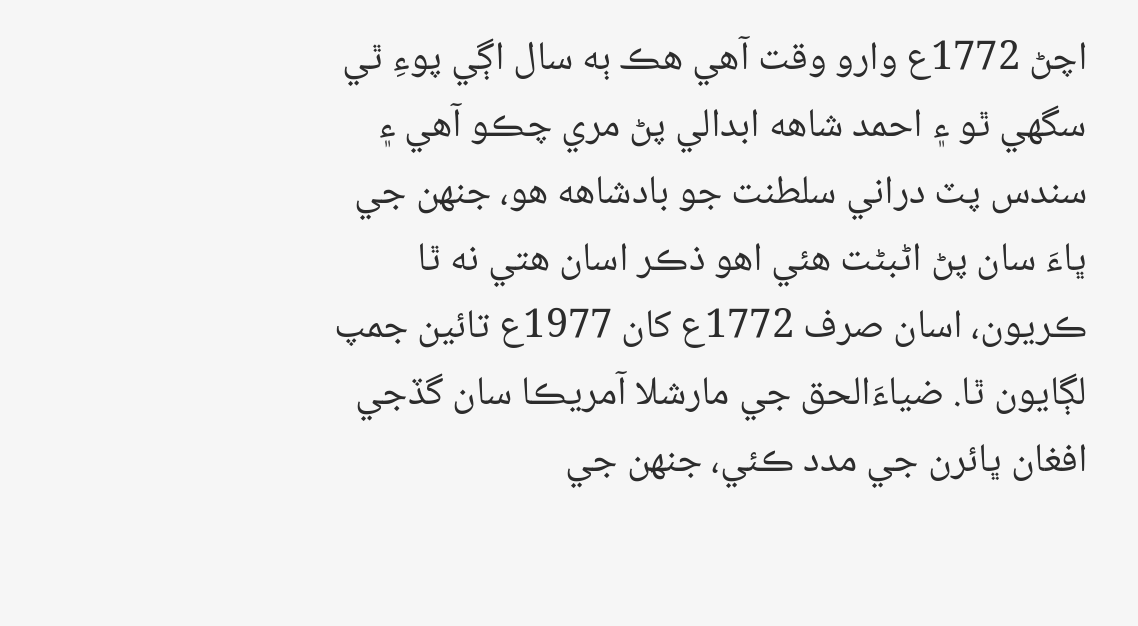اچڻ 1772ع وارو وقت آهي هڪ ٻه سال اڳي پوءِ ٿي سگهي ٿو ۽ احمد شاهه ابدالي پڻ مري چڪو آهي ۽ سندس پٽ دراني سلطنت جو بادشاهه هو، جنهن جي ڀاءَ سان پڻ اڻبڻت هئي اهو ذڪر اسان هتي نه ٿا ڪريون، اسان صرف 1772ع کان 1977ع تائين جمپ لڳايون ٿا. ضياءَالحق جي مارشلا آمريڪا سان گڏجي افغان ڀائرن جي مدد ڪئي، جنهن جي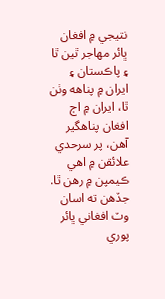نتيجي ۾ افغان ڀائر مهاجر ٿين ٿا ۽ پاڪستان ۽ ايران ۾ پناهه وٺن ٿا، ايران ۾ اڄ افغان پناهگير آهن، پر سرحدي علائقن ۾ اهي ڪيمپن ۾ رهن ٿا. جڏهن ته اسان وٽ افغاني ڀائر پوري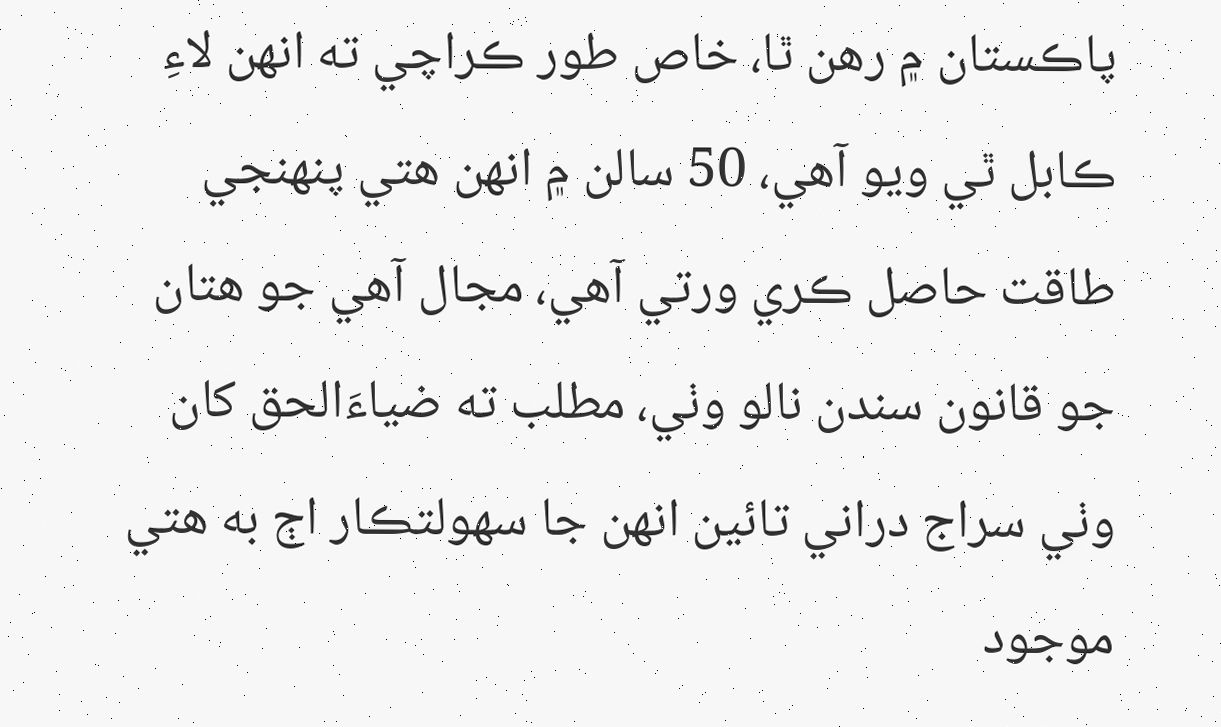پاڪستان ۾ رهن ٿا، خاص طور ڪراچي ته انهن لاءِ ڪابل ٿي ويو آهي، 50 سالن ۾ انهن هتي پنهنجي طاقت حاصل ڪري ورتي آهي، مجال آهي جو هتان جو قانون سندن نالو وٺي، مطلب ته ضياءَالحق کان وٺي سراج دراني تائين انهن جا سهولتڪار اڄ به هتي موجود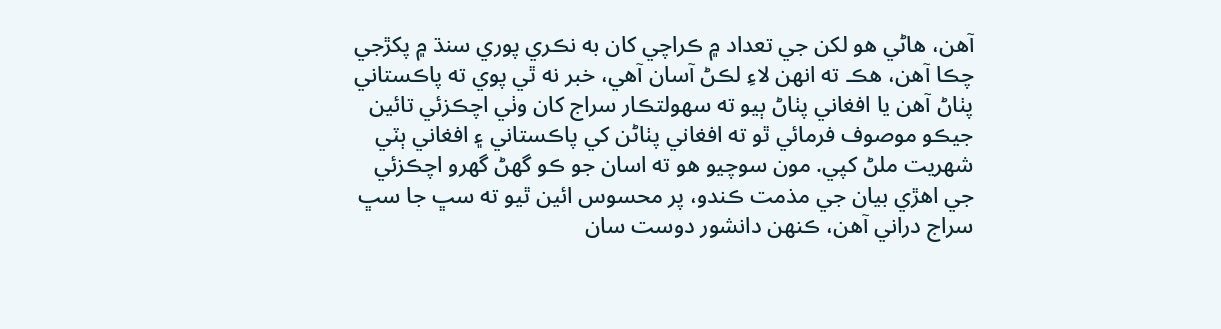آهن، هاڻي هو لکن جي تعداد ۾ ڪراچي کان به نڪري پوري سنڌ ۾ پکڙجي چڪا آهن، هڪ ته انهن لاءِ لڪڻ آسان آهي، خبر نه ٿي پوي ته پاڪستاني پٺاڻ آهن يا افغاني پٺاڻ ٻيو ته سهولتڪار سراج کان وٺي اچڪزئي تائين جيڪو موصوف فرمائي ٿو ته افغاني پٺاڻن کي پاڪستاني ۽ افغاني ٻٽي شهريت ملڻ کپي. مون سوچيو هو ته اسان جو ڪو گهڻ گهرو اچڪزئي جي اهڙي بيان جي مذمت ڪندو، پر محسوس ائين ٿيو ته سڀ جا سڀ سراج دراني آهن، ڪنهن دانشور دوست سان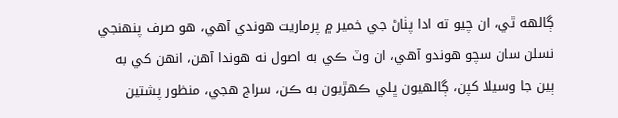ڳالهه ٿي، ان چيو ته ادا پٺاڻ جي خمير ۾ پرماريت هوندي آهي، هو صرف پنهنجي نسلن سان سچو هوندو آهي، ان وٽ ڪي به اصول نه هوندا آهن، انهن کي به ٻين جا وسيلا کپن، ڳالهيون ڀلي ڪهڙيون به ڪن، سراج هجي، منظور پشتين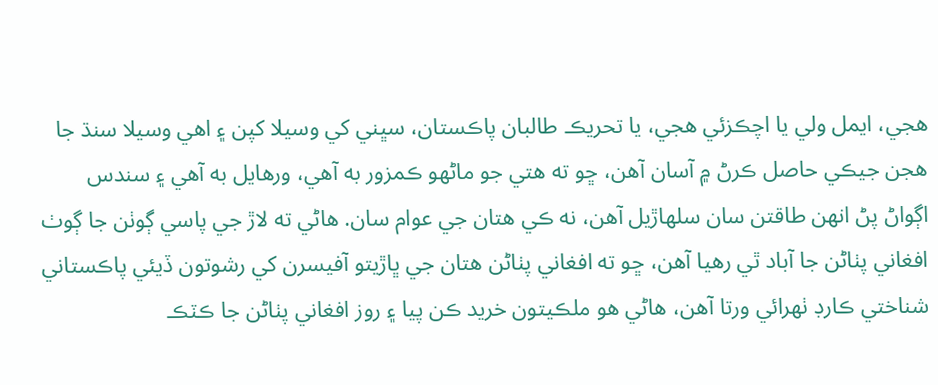هجي، ايمل ولي يا اچڪزئي هجي، يا تحريڪ طالبان پاڪستان، سڀني کي وسيلا کپن ۽ اهي وسيلا سنڌ جا هجن جيڪي حاصل ڪرڻ ۾ آسان آهن، ڇو ته هتي جو ماڻهو ڪمزور به آهي، ورهايل به آهي ۽ سندس اڳواڻ پڻ انهن طاقتن سان سلهاڙيل آهن، نه ڪي هتان جي عوام سان. هاڻي ته لاڙ جي پاسي ڳوٺن جا ڳوٺ افغاني پٺاڻن جا آباد ٿي رهيا آهن، ڇو ته افغاني پٺاڻن هتان جي ڀاڙيتو آفيسرن کي رشوتون ڏيئي پاڪستاني شناختي ڪارڊ ٺهرائي ورتا آهن، هاڻي هو ملڪيتون خريد ڪن پيا ۽ روز افغاني پٺاڻن جا ڪٽڪ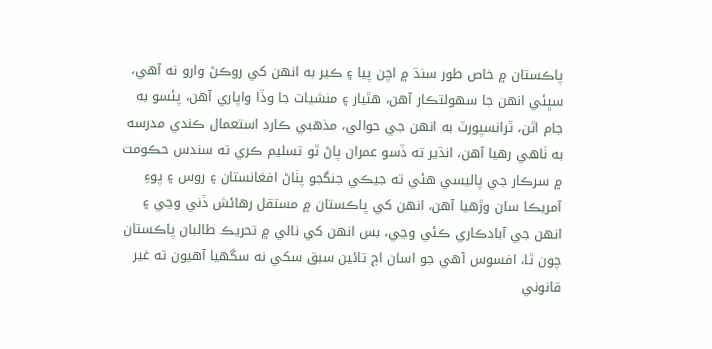پاڪستان ۾ خاص طور سنڌ ۾ اچن پيا ۽ ڪير به انهن کي روڪڻ وارو نه آهي، سڀئي انهن جا سهولتڪار آهن، هٿيار ۽ منشيات جا وڏا واپاري آهن، پئسو به جام اٿن، ٽرانسپورٽ به انهن جي حوالي، مذهبي ڪارڊ استعمال ڪندي مدرسه به ٺاهي رهيا آهن، انڌير ته ڏسو عمران پاڻ ٿو تسليم ڪري ته سندس حڪومت ۾ سرڪار جي پاليسي هئي ته جيڪي جنگجو پٺاڻ افغانستان ۽ روس ۽ پوءِ آمريڪا سان وڙهيا آهن، انهن کي پاڪستان ۾ مستقل رهائش ڏني وڃي ۽ انهن جي آبادڪاري ڪئي وڃي، بس انهن کي نالي ۾ تحريڪ طالبان پاڪستان چون ٿا، افسوس آهي جو اسان اڄ تائين سبق سکي نه سگهيا آهيون ته غير قانوني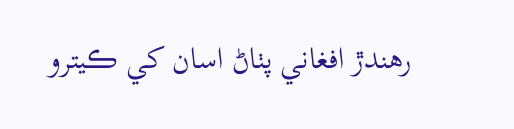رهندڙ افغاني پٺاڻ اسان کي ڪيترو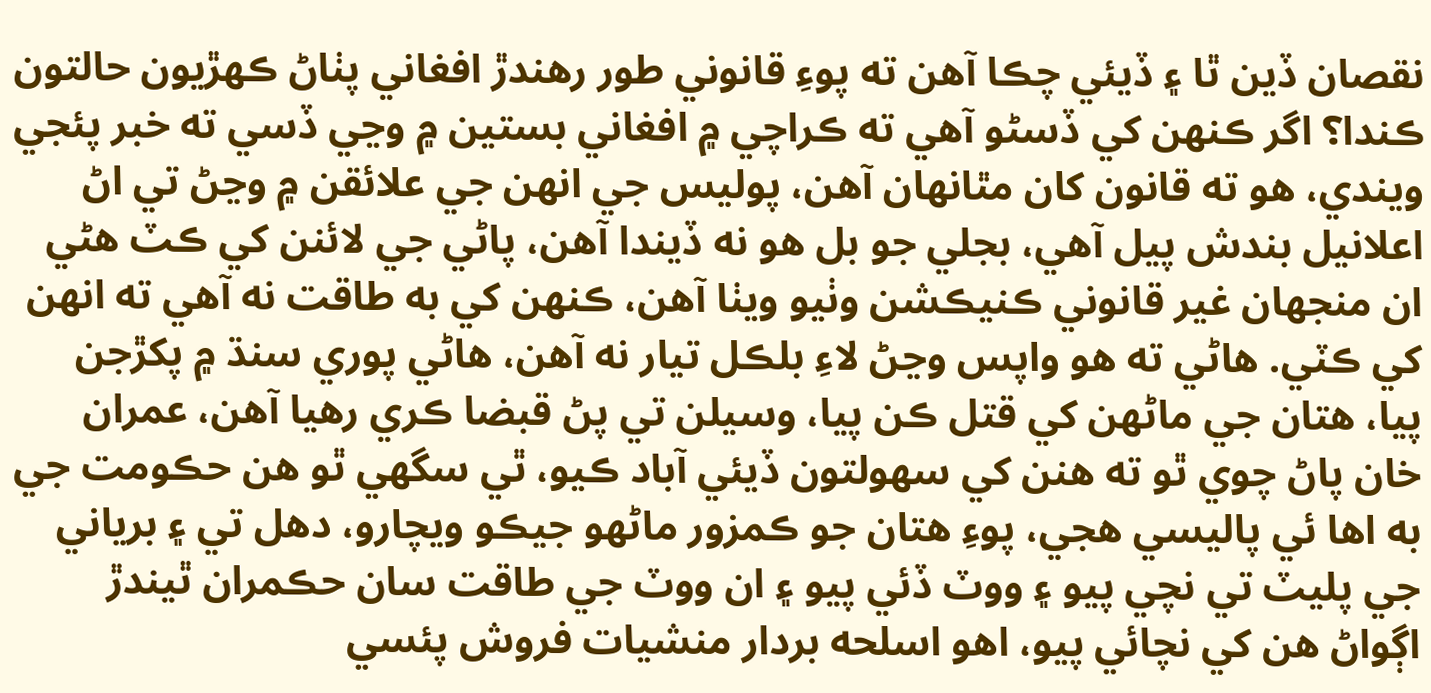نقصان ڏين ٿا ۽ ڏيئي چڪا آهن ته پوءِ قانوني طور رهندڙ افغاني پٺاڻ ڪهڙيون حالتون ڪندا؟ اگر ڪنهن کي ڏسڻو آهي ته ڪراچي ۾ افغاني بستين ۾ وڃي ڏسي ته خبر پئجي ويندي، هو ته قانون کان مٿانهان آهن، پوليس جي انهن جي علائقن ۾ وڃڻ تي اڻ اعلانيل بندش پيل آهي، بجلي جو بل هو نه ڏيندا آهن، پاڻي جي لائنن کي ڪٽ هڻي ان منجهان غير قانوني ڪنيڪشن وٺيو ويٺا آهن، ڪنهن کي به طاقت نه آهي ته انهن کي ڪٽي. هاڻي ته هو واپس وڃڻ لاءِ بلڪل تيار نه آهن، هاڻي پوري سنڌ ۾ پکڙجن پيا، هتان جي ماڻهن کي قتل ڪن پيا، وسيلن تي پڻ قبضا ڪري رهيا آهن، عمران خان پاڻ چوي ٿو ته هنن کي سهولتون ڏيئي آباد ڪيو، ٿي سگهي ٿو هن حڪومت جي به اها ئي پاليسي هجي، پوءِ هتان جو ڪمزور ماڻهو جيڪو ويچارو، دهل تي ۽ برياني جي پليٽ تي نچي پيو ۽ ووٽ ڏئي پيو ۽ ان ووٽ جي طاقت سان حڪمران ٿيندڙ اڳواڻ هن کي نچائي پيو، اهو اسلحه بردار منشيات فروش پئسي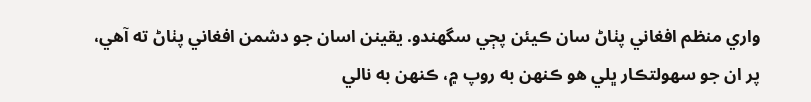واري منظم افغاني پٺاڻ سان ڪيئن پڄي سگهندو. يقينن اسان جو دشمن افغاني پٺاڻ ته آهي، پر ان جو سهولتڪار ڀلي هو ڪنهن به روپ ۾، ڪنهن به نالي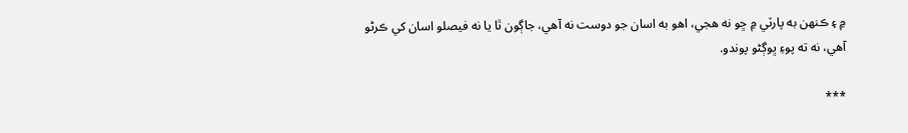۾ ۽ ڪنهن به پارٽي ۾ ڇو نه هجي، اهو به اسان جو دوست نه آهي، جاڳون ٿا يا نه فيصلو اسان کي ڪرڻو آهي، نه ته پوءِ ڀوڳڻو پوندو.

***